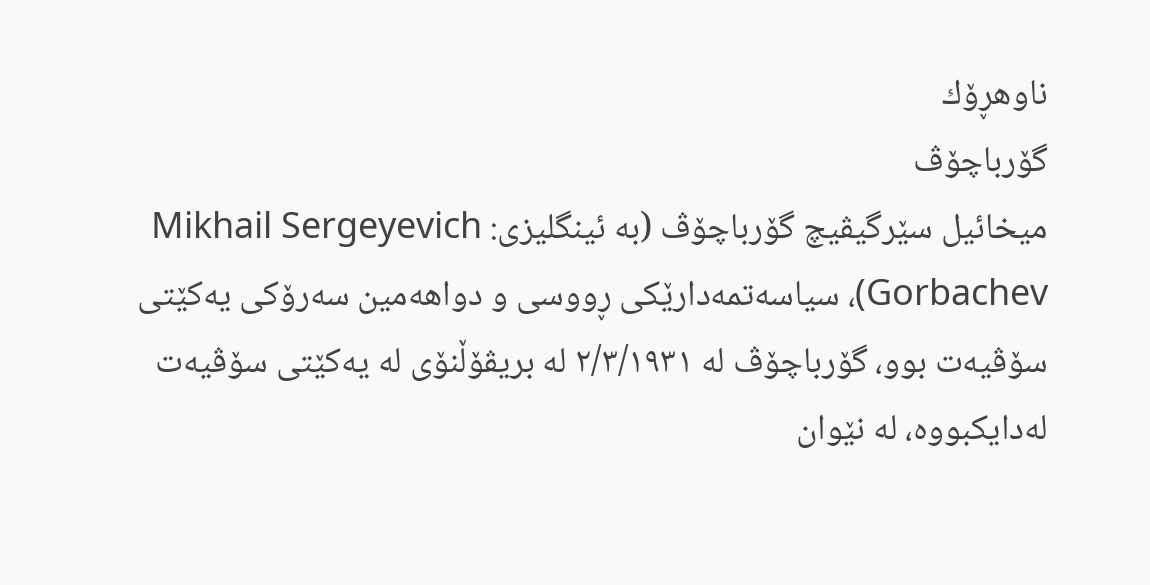ناوهڕۆك
گۆرباچۆڤ
میخائیل سێرگیڤیچ گۆرباچۆڤ (بە ئینگلیزی: Mikhail Sergeyevich Gorbachev)، سیاسەتمەدارێکی ڕووسی و دواهەمین سەرۆکی یەکێتی سۆڤیەت بوو، گۆرباچۆڤ لە ٢/٣/١٩٣١ لە بریڤۆڵنۆی لە یەکێتی سۆڤیەت لەدایکبووە، لە نێوان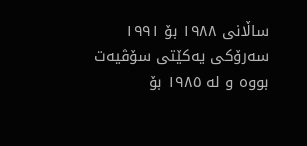ساڵانی ١٩٨٨ بۆ ١٩٩١ سەرۆکی یەکێتی سۆڤیەت بووە و لە ١٩٨٥ بۆ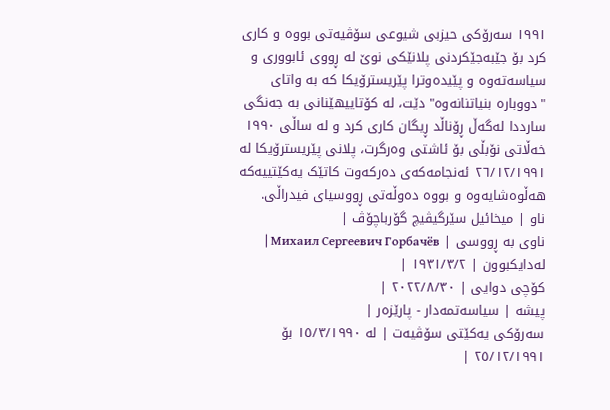١٩٩١ سەرۆکی حیزبی شیوعی سۆڤیەتی بووە و کاری کرد بۆ جێبەجێکردنی پلانێکی نوێ لە ڕووی ئابووری و سیاسەتەوە و پێیدەوترا پێریسترۆیکا کە بە واتای "دووبارە بنیاتنانەوە" دێت، لە کۆتاییهێنانی بە جەنگی سارددا لەگەڵ ڕۆناڵد ڕیگان کاری کرد و لە ساڵی ١٩٩٠ خەڵاتی نۆبڵی بۆ ئاشتی وەرگرت، پلانی پێریسترۆیکا لە ٢٦/١٢/١٩٩١ ئەنجامەکەی دەرکەوت کاتێک یەکێتییەکە هەڵوەشایەوە و بووە دەوڵەتی ڕووسیای فیدراڵی.
ناو | میخائیل سێرگیڤیچ گۆرباچۆڤ |
ناوی بە ڕووسی | Михаил Сергеевич Горбачёв |
لەدایکبوون | ١٩٣١/٣/٢ |
کۆچی دوایی | ٢٠٢٢/٨/٣٠ |
پیشە | سیاسەتمەدار - پارێزەر |
سەرۆکی یەکێتی سۆڤیەت | لە ١٥/٣/١٩٩٠ بۆ ٢٥/١٢/١٩٩١ |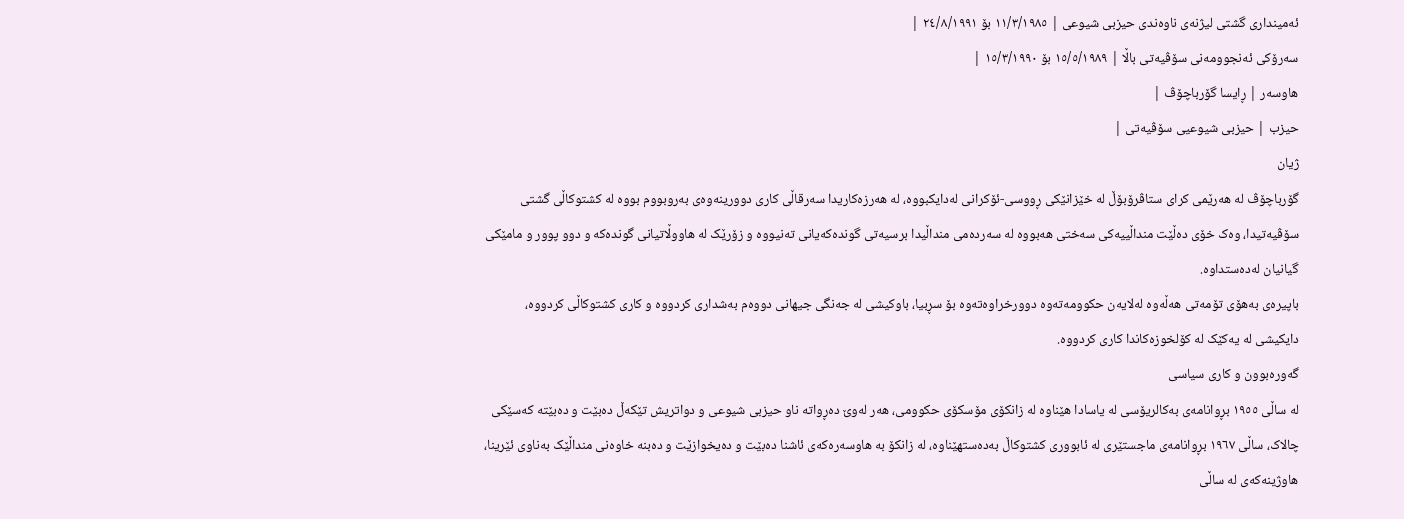ئەمینداری گشتی لیژنەی ناوەندی حیزبی شیوعی | ١١/٣/١٩٨٥ بۆ ٢٤/٨/١٩٩١ |
سەرۆکی ئەنجوومەنی سۆڤیەتی باڵا | ١٥/٥/١٩٨٩ بۆ ١٥/٣/١٩٩٠ |
هاوسەر | ڕایسا گۆرباچۆڤ |
حیزب | حیزبی شیوعیی سۆڤیەتی |
ژیان
گۆرباچۆڤ لە هەرێمی کرای ستاڤرۆبۆڵ لە خێزانێکی ڕووسی-ئۆکرانی لەدایکبووە، لە هەرزەکاریدا سەرقاڵی کاری دوورینەوەی بەروبووم بووە لە کشتوکاڵی گشتی سۆڤیەتیدا، وەک خۆی دەڵێت منداڵییەکی سەختی هەبووە لە سەردەمی منداڵیدا برسیەتی گوندەکەیانی تەنیووە و زۆرێک لە هاووڵاتیانی گوندەکە و دوو پوور و مامێکی گیانیان لەدەستداوە.
باپیرەی بەهۆی تۆمەتی هەڵەوە لەلایەن حکوومەتەوە دوورخراوەتەوە بۆ سڕبیا، باوکیشی لە جەنگی جیهانی دووەم بەشداری کردووە و کاری کشتوکاڵی کردووە، دایکیشی لە یەکێک لە کۆلخوزەکاندا کاری کردووە.
گەورەبوون و کاری سیاسی
لە ساڵی ١٩٥٥ بڕوانامەی بەکالریۆسی لە یاسادا هێناوە لە زانکۆی مۆسکۆی حکوومی، هەر لەوێ دەڕواتە ناو حیزبی شیوعی و دواتریش تێکەڵ دەبێت و دەبێتە کەسێکی چالاک، ساڵی ١٩٦٧ بڕوانامەی ماجستێری لە ئابووری کشتوکاڵ بەدەستهێناوە، لە زانکۆ بە هاوسەرەکەی ئاشنا دەبێت و دەیخوازێت و دەبنە خاوەنی منداڵێک بەناوی ئێرینا، هاوژینەکەی لە ساڵی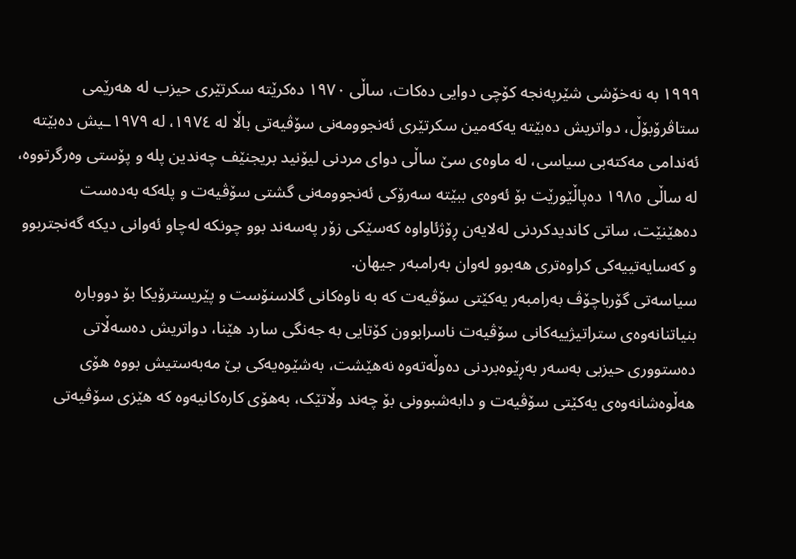١٩٩٩ بە نەخۆشی شێرپەنجە کۆچی دوایی دەکات، ساڵی ١٩٧٠ دەکرێتە سکرتێری حیزب لە هەرێمی ستاڤرۆبۆڵ، دواتریش دەبێتە یەکەمین سکرتێری ئەنجوومەنی سۆڤیەتی باڵا لە ١٩٧٤، لە ١٩٧٩ـیش دەبێتە ئەندامی مەکتەبی سیاسی، لە ماوەی سێ ساڵی دوای مردنی لیۆنید بریجنێف چەندین پلە و پۆستی وەرگرتووە، لە ساڵی ١٩٨٥ دەپاڵێورێت بۆ ئەوەی ببێتە سەرۆکی ئەنجوومەنی گشتی سۆڤیەت و پلەکە بەدەست دەهێنێت، ساتی کاندیدکردنی لەلایەن ڕۆژئاواوە کەسێکی زۆر پەسەند بوو چونکە لەچاو ئەوانی دیکە گەنجتربوو و کەسایەتییەکی کراوەتری هەبوو لەوان بەرامبەر جیهان.
سیاسەتی گۆرباچۆڤ بەرامبەر یەکێتی سۆڤیەت کە بە ناوەکانی گلاسنۆست و پێریسترۆیکا بۆ دووبارە بنیاتنانەوەی ستراتیژییەکانی سۆڤیەت ناسرابوون کۆتایی بە جەنگی سارد هێنا، دواتریش دەسەڵاتی دەستووری حیزبی بەسەر بەڕێوەبردنی دەوڵەتەوە نەهێشت، بەشێوەیەکی بێ مەبەستیش بووە هۆی هەڵوەشانەوەی یەکێتی سۆڤیەت و دابەشبوونی بۆ چەند وڵاتێک، بەهۆی کارەکانیەوە کە هێزی سۆڤیەتی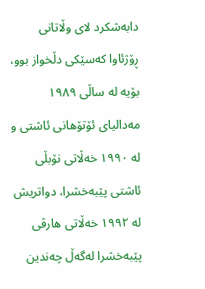دابەشکرد لای وڵاتانی ڕۆژئاوا کەسێکی دڵخواز بوو، بۆیە لە ساڵی ١٩٨٩ مەدالیای ئۆتۆهانی ئاشتی و لە ١٩٩٠ خەڵاتی نۆبڵی ئاشتی پێبەخشرا، دواتریش لە ١٩٩٢ خەڵاتی هارڤی پێبەخشرا لەگەڵ چەندین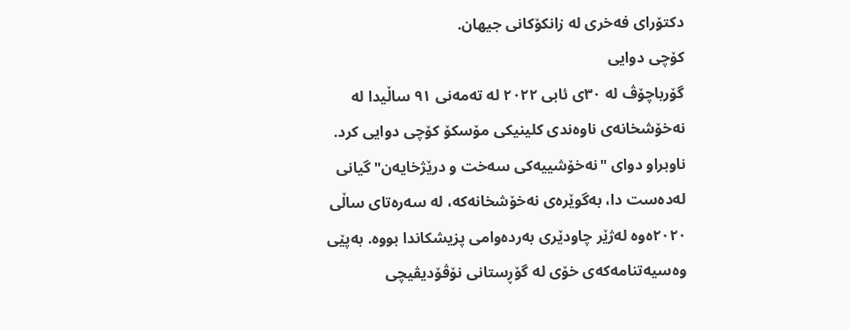دکتۆرای فەخری لە زانکۆکانی جیهان.
کۆچی دوایی
گۆرباچۆڤ لە ٣٠ی ئابی ٢٠٢٢ لە تەمەنی ٩١ ساڵیدا لە نەخۆشخانەی ناوەندی کلینیکی مۆسکۆ کۆچی دوایی کرد. ناوبراو دوای "نەخۆشییەکی سەخت و درێژخایەن" گیانی لەدەست دا، بەگوێرەی نەخۆشخانەکە، لە سەرەتای ساڵی ٢٠٢٠ەوە لەژێر چاودێری بەردەوامی پزیشکاندا بووە. بەپێی وەسیەتنامەکەی خۆی لە گۆڕستانی نۆڤۆدیڤیچی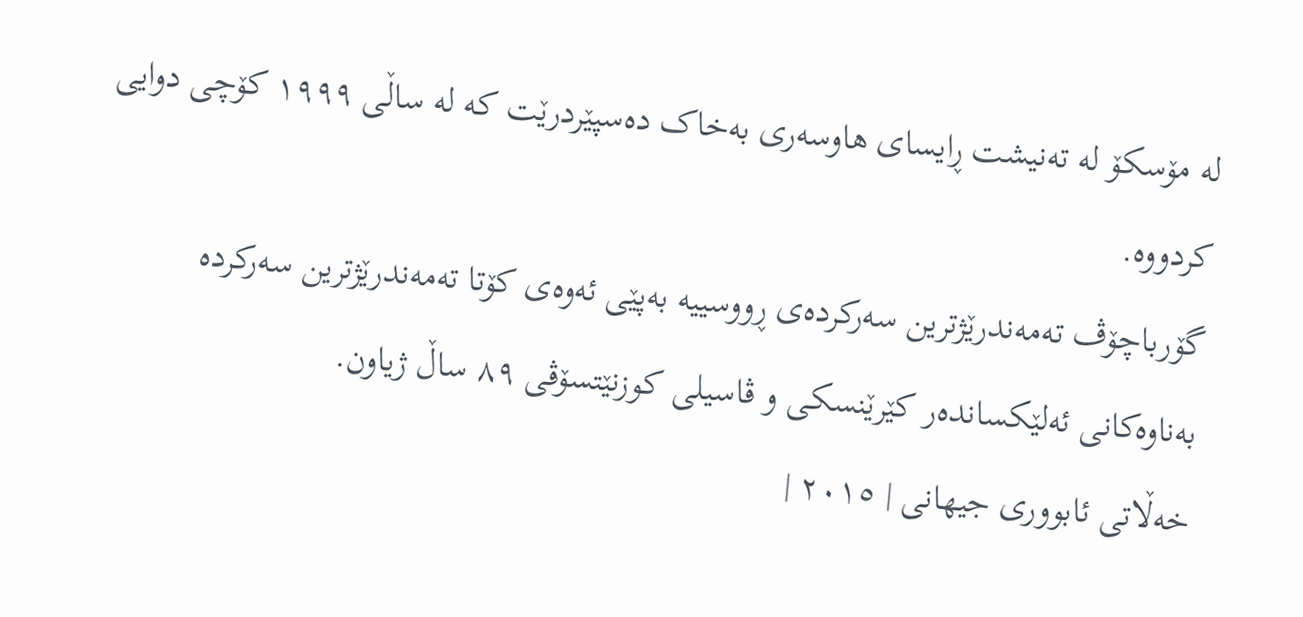لە مۆسکۆ لە تەنیشت ڕایسای هاوسەری بەخاک دەسپێردرێت کە لە ساڵی ١٩٩٩ کۆچی دوایی کردووە.
گۆرباچۆڤ تەمەندرێژترین سەرکردەی ڕووسییە بەپێی ئەوەی کۆتا تەمەندرێژترین سەرکردە بەناوەکانی ئەلێکساندەر کێرێنسکی و ڤاسیلی کوزنێتسۆڤی ٨٩ ساڵ ژیاون.
خەڵاتی ئابووری جیهانی | ٢٠١٥ |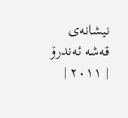نیشانەی قەشە ئەندرۆ | ٢٠١١ |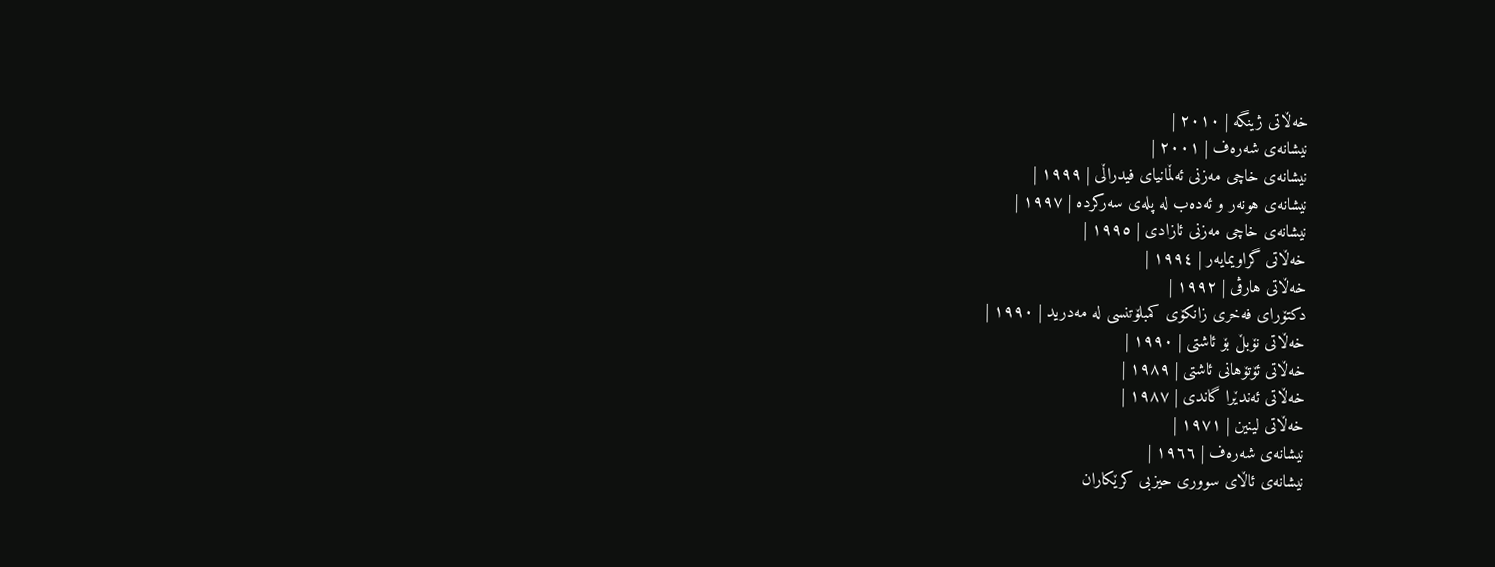خەڵاتی ژینگە | ٢٠١٠ |
نیشانەی شەرەف | ٢٠٠١ |
نیشانەی خاچی مەزنی ئەڵمانیای فیدراڵی | ١٩٩٩ |
نیشانەی هونەر و ئەدەب لە پلەی سەرکردە | ١٩٩٧ |
نیشانەی خاچی مەزنی ئازادی | ١٩٩٥ |
خەڵاتی گراویمایەر | ١٩٩٤ |
خەڵاتی هارڤی | ١٩٩٢ |
دکتۆرای فەخری زانکۆی کمبلۆتنسی لە مەدرید | ١٩٩٠ |
خەڵاتی نۆبڵ بۆ ئاشتی | ١٩٩٠ |
خەڵاتی ئۆتۆهانی ئاشتی | ١٩٨٩ |
خەڵاتی ئەندێرا گاندی | ١٩٨٧ |
خەڵاتی لینین | ١٩٧١ |
نیشانەی شەرەف | ١٩٦٦ |
نیشانەی ئاڵای سووری حیزبی کرێکاران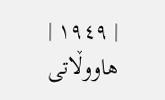| ١٩٤٩ |
هاووڵاتی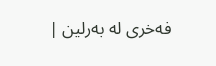فەخری لە بەرلین |